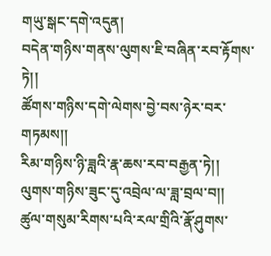གཡུ་སྒང་དགེ་འདུན།
བདེན་གཉིས་གནས་ལུགས་ཇི་བཞིན་རབ་རྟོགས་ཏེ།།
ཚོགས་གཉིས་དགེ་ལེགས་བྱེ་བས་ཉེར་བར་གཏམས།།
རིམ་གཉིས་ཉི་ཟླའི་རྣ་ཆས་རབ་བརྒྱན་ཏེ།།
ལུགས་གཉིས་ཟུང་དུ་འབྲེལ་ལ་ཟླ་བྲལ་བ།།
ཚུལ་གསུམ་རིགས་པའི་རལ་གྲིའི་རྣོ་ཤུགས་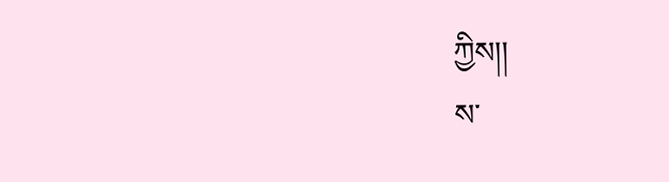ཀྱིས།།
ས་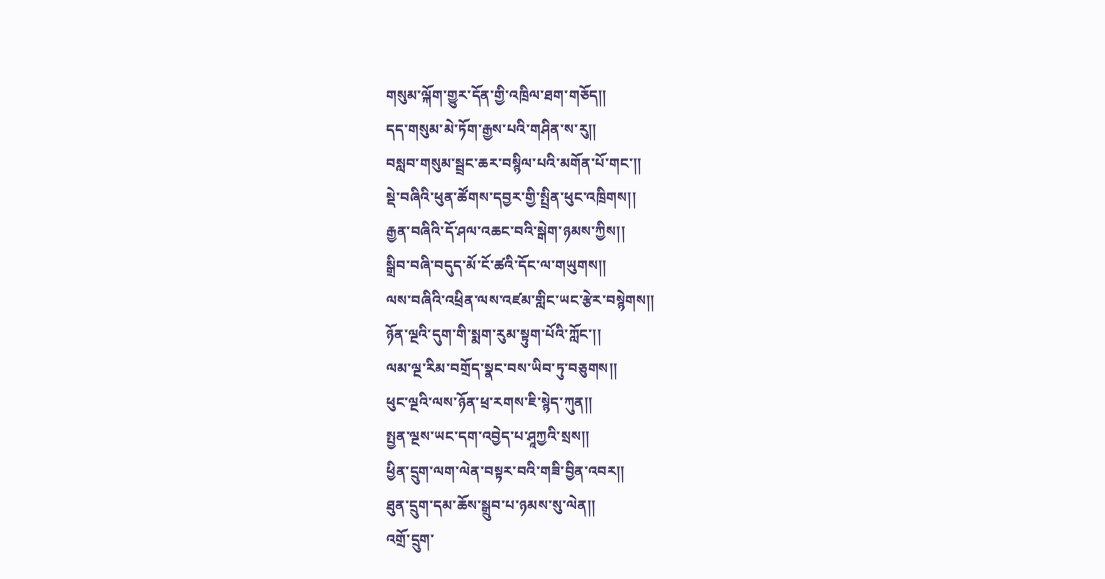གསུམ་ལྐོག་གྱུར་དོན་གྱི་འཁྲིལ་ཐག་གཅོད།།
དད་གསུམ་མེ་ཏོག་རྒྱས་པའི་གཤིན་ས་རུ།།
བསླབ་གསུམ་སྦྲང་ཆར་བསྙིལ་པའི་མགོན་པོ་གང་།།
སྡེ་བཞིའི་ཕུན་ཚོགས་དབྱར་གྱི་སྤྲིན་ཕུང་འཁྲིགས།།
རྒྱན་བཞིའི་དོ་ཤལ་འཆང་བའི་སྒེག་ཉམས་ཀྱིས།།
སྒྲིབ་བཞི་བདུད་མོ་ངོ་ཚའི་དོང་ལ་གཡུགས།།
ལས་བཞིའི་འཕྲིན་ལས་འཛམ་གླིང་ཡང་རྩེར་བསྙེགས།།
ཉོན་ལྔའི་དུག་གི་སྨག་རུམ་སྟུག་པོའི་ཀློང་།།
ལམ་ལྔ་རིམ་བགྲོད་སྣང་བས་ཡིབ་ཏུ་བཅུགས།།
ཕུང་ལྔའི་ལས་ཉོན་ཕྲ་རགས་ཇི་སྙེད་ཀུན།།
སྤྱན་ལྔས་ཡང་དག་འབྱེད་པ་ཤཱཀྱའི་སྲས།།
ཕྱིན་དྲུག་ལག་ལེན་བསྟར་བའི་གཟི་བྱིན་འབར།།
ཐུན་དྲུག་དམ་ཆོས་སྒྲུབ་པ་ཉམས་སུ་ལེན།།
འགྲོ་དྲུག་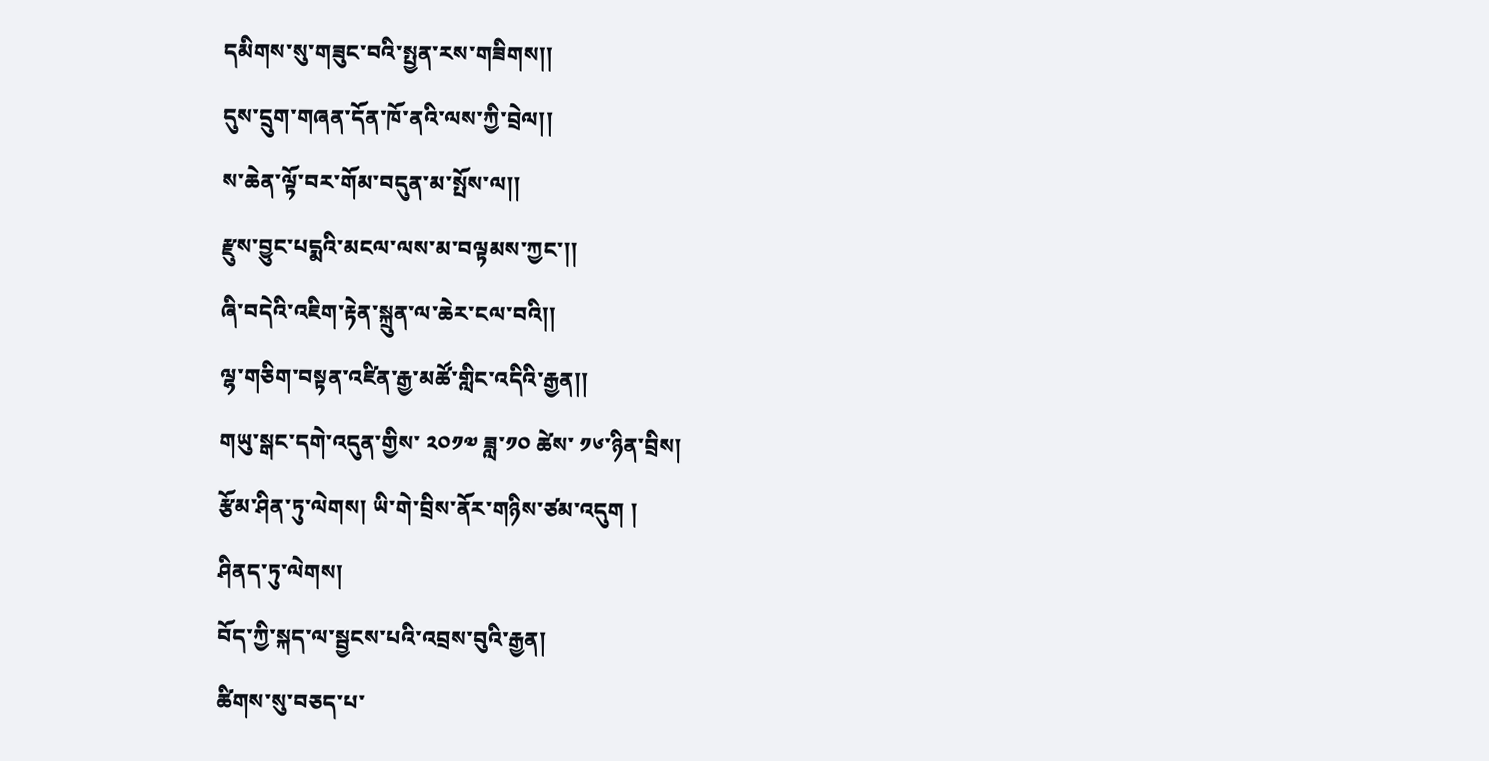དམིགས་སུ་གཟུང་བའི་སྤྱན་རས་གཟིགས།།
དུས་དྲུག་གཞན་དོན་ཁོ་ནའི་ལས་ཀྱི་བྲེལ།།
ས་ཆེན་ལྟོ་བར་གོམ་བདུན་མ་སྤོས་ལ།།
རྫུས་བྱུང་པདྨའི་མངལ་ལས་མ་བལྟམས་ཀྱང་།།
ཞི་བདེའི་འཇིག་རྟེན་སྐྲུན་ལ་ཆེར་ངལ་བའི།།
ལྷ་གཅིག་བསྟན་འཛིན་རྒྱ་མཚོ་གླིང་འདིའི་རྒྱན།།
གཡུ་སྒང་དགེ་འདུན་གྱིས་ ༢༠༡༧ ཟླ་༡༠ ཚེས་ ༡༦་ཉིན་བྲིས།
རྩོམ་ཤིན་ཏུ་ལེགས། ཡི་གེ་བྲིས་ནོར་གཉིས་ཙམ་འདུག །
ཤིནད་ཏུ་ལེགས།
བོད་ཀྱི་སྐད་ལ་སྦྱངས་པའི་འབྲས་བུའི་རྒྱན།
ཚིགས་སུ་བཅད་པ་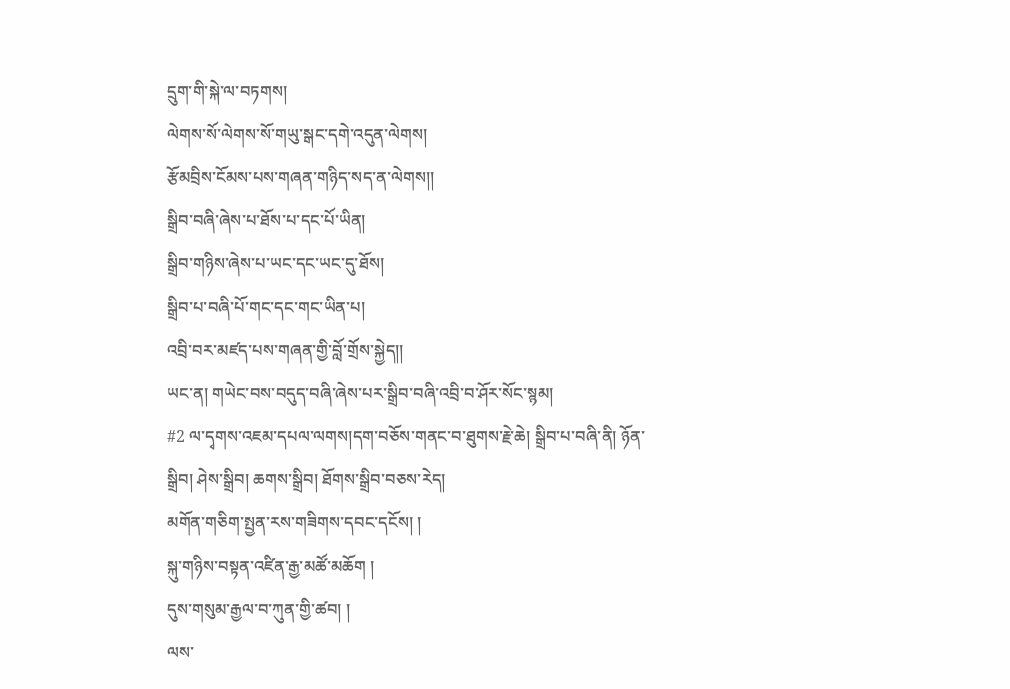དྲུག་གི་སྐེ་ལ་བཏགས།
ལེགས་སོ་ལེགས་སོ་གཡུ་སྒང་དགེ་འདུན་ལེགས།
རྩོམབྲིས་ངོམས་པས་གཞན་གཉིད་སད་ན་ལེགས།།
སྒྲིབ་བཞི་ཞེས་པ་ཐོས་པ་དང་པོ་ཡིན།
སྒྲིབ་གཉིས་ཞེས་པ་ཡང་དང་ཡང་དུ་ཐོས།
སྒྲིབ་པ་བཞི་པོ་གང་དང་གང་ཡིན་པ།
འབྲི་བར་མཛད་པས་གཞན་གྱི་བློ་གྲོས་སྐྱེད།།
ཡང་ན། གཡེང་བས་བདུད་བཞི་ཞེས་པར་སྒྲིབ་བཞི་འབྲི་བ་ཤོར་སོང་སྙམ།
#2 ལ་དྭགས་འཇམ་དཔལ་ལགས།དག་བཅོས་གནང་བ་ཐུགས་རྗེ་ཆེ། སྒྲིབ་པ་བཞི་ནི། ཉོན་སྒྲིབ། ཤེས་སྒྲིབ། ཆགས་སྒྲིབ། ཐོགས་སྒྲིབ་བཅས་རེད།
མགོན་གཅིག་སྤྱན་རས་གཟིགས་དབང་དངོས། །
སྐུ་གཉིས་བསྟན་འཛིན་རྒྱ་མཚོ་མཆོག །
དུས་གསུམ་རྒྱལ་བ་ཀུན་གྱི་ཚབ། །
ལས་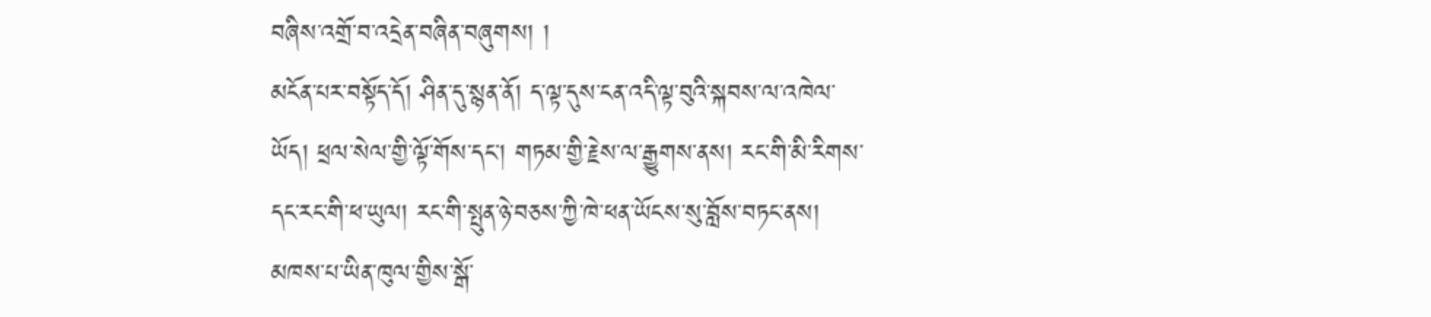བཞིས་འགྲོ་བ་འདྲེན་བཞིན་བཞུགས། །
མངོན་པར་བསྟོད་དོ། ཤིན་དུ་སྙན་ནོ། ད་ལྟ་དུས་ངན་འདི་ལྟ་བུའི་སྐབས་ལ་འཁེལ་ཡོད། ཕྲལ་སེལ་གྱི་ལྟོ་གོས་དང་། གཏམ་གྱི་རྗེས་ལ་རྒྱུགས་ནས། རང་གི་མི་རིགས་དང་རང་གི་ཕ་ཡུལ། རང་གི་སྤུན་ཉེ་བཅས་ཀྱི་ཁེ་ཕན་ཡོངས་སུ་བློས་བཏང་ནས། མཁས་པ་ཡིན་ཁུལ་གྱིས་སྒོ་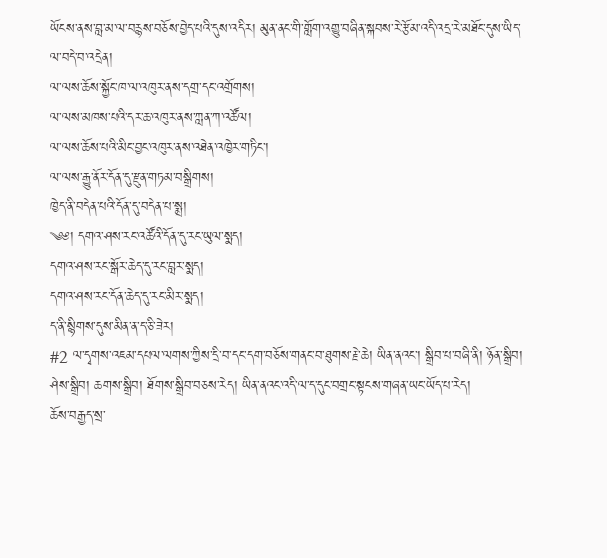ཡོངས་ནས་བླ་མ་ལ་བརྙས་བཅོས་བྱེད་པའི་དུས་འདིར། མུན་ནང་གི་གློག་འགྱུ་བཞིན་སྐབས་རེ་རྩོམ་འདི་འདྲ་རེ་མཐོང་དུས་ཡིད་ལ་བདེ་བ་འདྲེན།
ལ་ལས་ཆོས་སྐྱོང་ཁ་ལ་འཁུར་ནས་དགྲ་དང་འགྲོགས།
ལ་ལས་མཁས་པའི་དར་ཆ་འཁུར་ནས་ཀླན་ཀ་འཚོལ།
ལ་ལས་ཆོས་པའི་མིང་བྱང་འཁུར་ནས་འཐེན་འཁྱེར་གཏིང་།
ལ་ལས་རྒྱུ་ནོར་དོན་དུ་རྫུན་གཏམ་བསྒྲིགས།
ཁྱེད་ནི་བདེན་པའི་དོན་དུ་བདེན་པ་སྨྲ།
༄༅། དགའ་ཤས་རང་འཚོའི་དོན་དུ་རང་ཡུལ་སྨད།
དགའ་ཤས་རང་སྒོར་ཆེད་དུ་རང་བླར་སྨད།
དགའ་ཤས་རང་དོན་ཆེད་དུ་རང་མིར་སྨད།
ད་ནི་སྙིགས་དུས་མིན་ན་ད་ཅི་ཟེར།
#2 ལ་དྭགས་འཇམ་དཔལ་ལགས་ཀྱིས་དྲི་བ་དང་དག་བཅོས་གནང་བ་ཐུགས་རྗེ་ཆེ། ཡིན་ནའང་། སྒྲིབ་པ་བཞི་ནི། ཉོན་སྒྲིབ། ཤེས་སྒྲིབ། ཆགས་སྒྲིབ། ཐོགས་སྒྲིབ་བཅས་རེད། ཡིན་ནའང་འདི་ལ་ད་དུང་བགྲང་སྟངས་གཞན་ཡང་ཡོད་པ་རེད།
ཆོས་བརྒྱད་སྲ་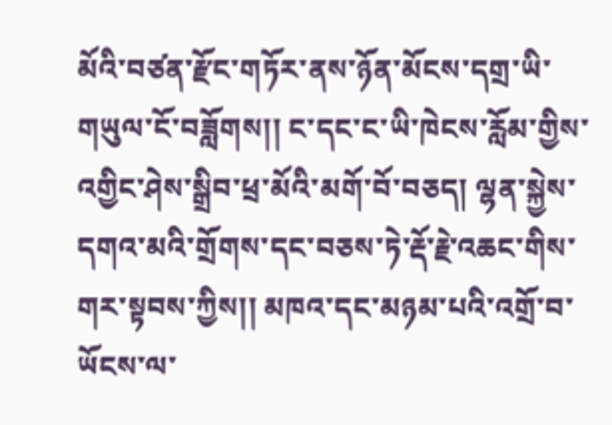མོའི་བཙན་རྫོང་གཏོར་ནས་ཉོན་མོངས་དགྲ་ཡི་གཡུལ་ངོ་བཟློགས།། ང་དང་ང་ཡི་ཁེངས་རློམ་གྱིས་འགྱིང་ཤེས་སྒྲིབ་ཕྲ་མོའི་མགོ་བོ་བཅད། ལྷན་སྐྱེས་དགའ་མའི་གྲོགས་དང་བཅས་ཏེ་རྡོ་རྗེ་འཆང་གིས་གར་སྟབས་ཀྱིས།། མཁའ་དང་མཉམ་པའི་འགྲོ་བ་ཡོངས་ལ་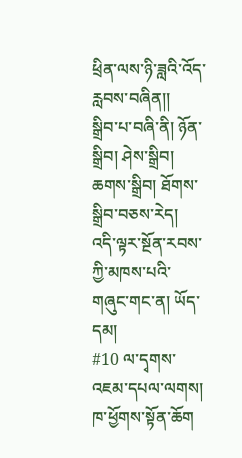ཕྲིན་ལས་ཉི་ཟླའི་འོད་རླབས་བཞིན།།
སྒྲིབ་པ་བཞི་ནི། ཉོན་སྒྲིབ། ཤེས་སྒྲིབ། ཆགས་སྒྲིབ། ཐོགས་སྒྲིབ་བཅས་རེད།
འདི་ལྟར་སྔོན་རབས་ཀྱི་མཁས་པའི་གཞུང་གང་ན། ཡོད་དམ།
#10 ལ་དྭགས་འཇམ་དཔལ་ལགས།
ཁ་ཕྱོགས་སྟོན་ཆོག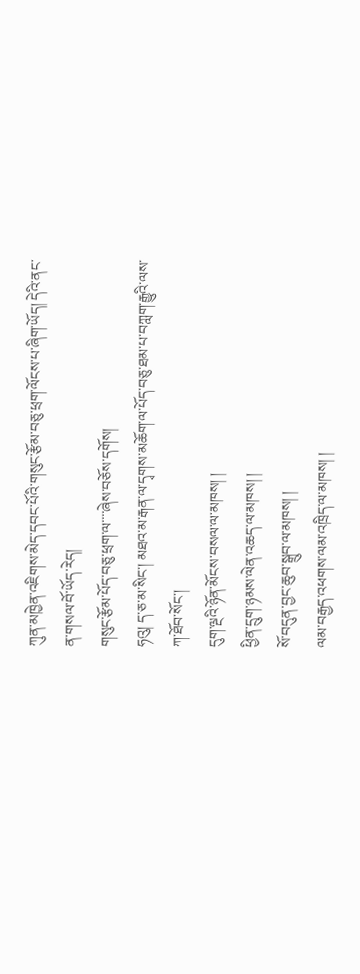ཀུན་མཁྱེན་འཇིགས་མེད་དབང་པོའི་གསུང་རྩོམ་བཅུ་ཕྲག་ལོངས་པ་ཞིག་ཡོད། དེའི་ནང་ན་གསལ་བོ་ཡོད་རེད།
གསུང་རྩོམ་པོད་བཅུ་ཕྲག་ལ་་་་ཞེས་བཅོས་དགོས།
ཧའུ། ད་ཅ་མ་སིང་། མཐའ་མ་རྒན་ལ་དྭགས་མཆོག་ལ་པོད་བཅུ་ཐམ་པ་བཀླག་རྒྱུའི་ལས་ཀ་ཐོབ་སོང་།
དུག་ལྔའི་ཉོན་མོངས་བསལ་ལ་མཁས། །
ཕྱིན་དྲུག་ཉམས་ལེན་འཆད་ལ་མཁས། །
སོ་བདུན་བྱང་ཆུབ་སྒྲུབ་ལ་མཁས། །
ལམ་བརྒྱད་འཕགས་ལམ་འཁྲིད་ལ་མཁས། །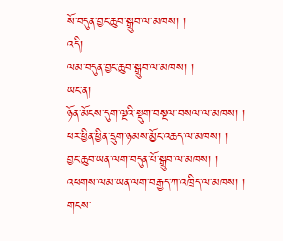སོ་བདུན་བྱང་ཆུབ་སྒྲུབ་ལ་མཁས། །
འདི།
ལམ་བདུན་བྱང་ཆུབ་སྒྲུབ་ལ་མཁས། །
ཡང་ན།
ཉོན་མོངས་དུག་ལྔའི་སྡུག་བསྔལ་བསལ་ལ་མཁས། །
ཕར་ཕྱིན་ཕྱིན་དྲུག་ཉམས་མྱོང་འཆད་ལ་མཁས། །
བྱང་ཆུབ་ཡན་ལག་བདུན་པོ་སྒྲུབ་ལ་མཁས། །
འཕགས་ལམ་ཡན་ལག་བརྒྱད་ཀ་འཁྲིད་ལ་མཁས། །
གངས་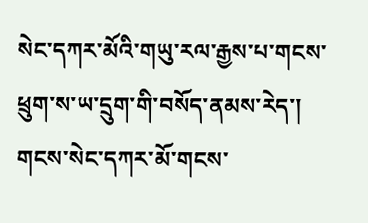སེང་དཀར་མོའི་གཡུ་རལ་རྒྱས་པ་གངས་ཕྲུག་ས་ཡ་དྲུག་གི་བསོད་ནམས་རེད་།
གངས་སེང་དཀར་མོ་གངས་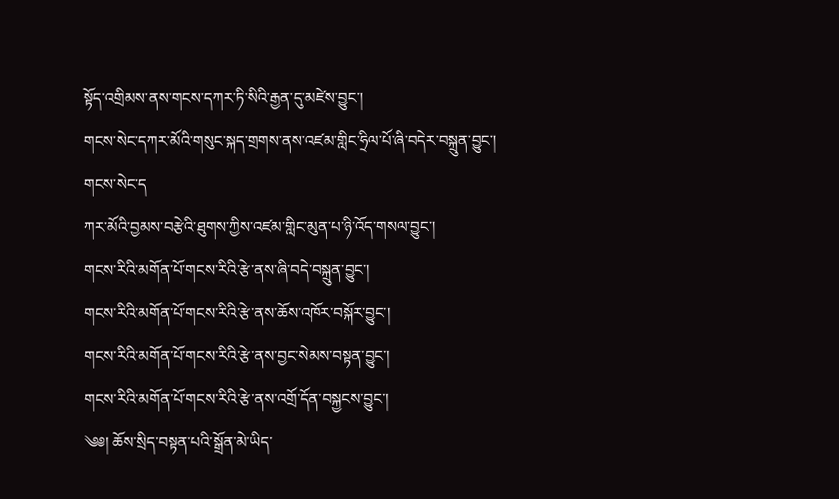སྟོད་འགྲིམས་ནས་གངས་དཀར་ཏི་སིའི་རྒྱན་དུ་མཛེས་བྱུང་།
གངས་སེང་དཀར་མོའི་གསུང་སྐད་གྲགས་ནས་འཛམ་གླིང་ཧྲིལ་པོ་ཞི་བདེར་བསྐྲུན་བྱུང་།
གངས་སེང་ད
ཀར་མོའི་བྱམས་བརྩེའི་ཐུགས་ཀྱིས་འཛམ་གླིང་མུན་པ་ཉི་འོད་གསལ་བྱུང་།
གངས་རིའི་མགོན་པོ་གངས་རིའི་རྩེ་ནས་ཞི་བདེ་བསྐྲུན་བྱུང་།
གངས་རིའི་མགོན་པོ་གངས་རིའི་རྩེ་ནས་ཆོས་འཁོར་བསྐོར་བྱུང་།
གངས་རིའི་མགོན་པོ་གངས་རིའི་རྩེ་ནས་བྱང་སེམས་བསྟན་བྱུང་།
གངས་རིའི་མགོན་པོ་གངས་རིའི་རྩེ་ནས་འགྲོ་དོན་བསྐྱངས་བྱུང་།
༄༅། ཆོས་སྲིད་བསྟན་པའི་སྒྲོན་མེ་ཡིད་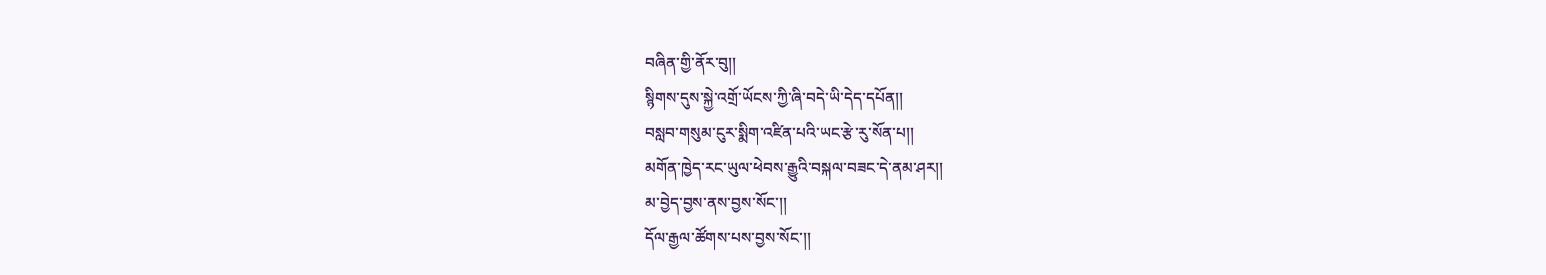བཞིན་གྱི་ནོར་བུ།།
སྙིགས་དུས་སྐྱེ་འགྲོ་ཡོངས་ཀྱི་ཞི་བདེ་ཡི་དེད་དཔོན།།
བསླབ་གསུམ་ངུར་སྨིག་འཛིན་པའི་ཡང་རྩེ་རུ་སོན་པ།།
མགོན་ཁྱེད་རང་ཡུལ་ཕེབས་རྒྱུའི་བསྐལ་བཟང་དེ་ནམ་ཤར།།
མ་བྱེད་བྱས་ནས་བྱས་སོང་།།
དོལ་རྒྱལ་ཚོགས་པས་བྱས་སོང་།།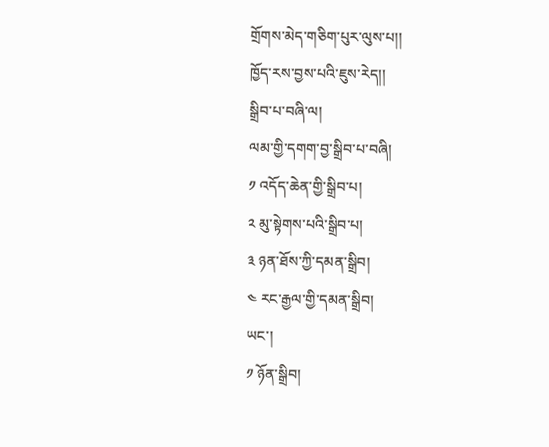གྲོགས་མེད་གཅིག་པུར་ལུས་པ།།
ཁྱོད་རས་བྱས་པའི་ཇུས་རེད།།
སྒྲིབ་པ་བཞི་ལ།
ལམ་གྱི་དགག་བྱ་སྒྲིབ་པ་བཞི།
༡ འདོད་ཆེན་གྱི་སྒྲིབ་པ།
༢ མུ་སྟེགས་པའི་སྒྲིབ་པ།
༣ ཉན་ཐོས་ཀྱི་དམན་སྒྲིབ།
༤ རང་རྒྱལ་གྱི་དམན་སྒྲིབ།
ཡང་།
༡ ཉོན་སྒྲིབ།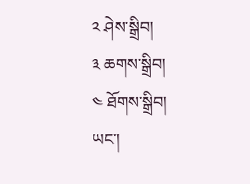༢ ཤེས་སྒྲིབ།
༣ ཆགས་སྒྲིབ།
༤ ཐོགས་སྒྲིབ།
ཡང་།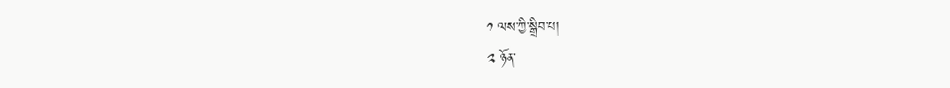༡ ལས་ཀྱི་སྒྲིབ་པ།
༢ ཉོན་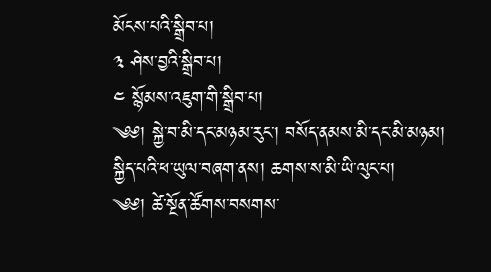མོངས་པའི་སྒྲིབ་པ།
༣ ཤེས་བྱའི་སྒྲིབ་པ།
༤ སྙོམས་འཇུག་གི་སྒྲིབ་པ།
༄༅། སྐྱེ་བ་མི་དང་མཉམ་རུང་། བསོད་ནམས་མི་དང་མི་མཉམ།
སྐྱིད་པའི་ཕ་ཡུལ་བཞག་ནས། ཆགས་ས་མི་ཡི་ལུང་པ།
༄༅། ཚེ་སྔོན་ཚོགས་བསགས་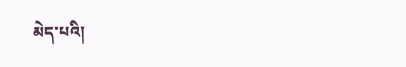མེད་པའི།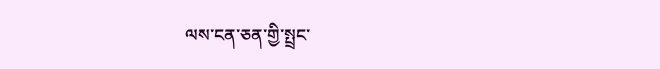ལས་ངན་ཅན་གྱི་སྤྲང་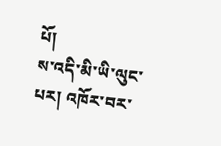པོ།
ས་འདི་མི་ཡི་ལུང་པར། འཁོར་བར་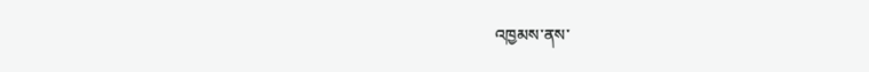འཁྱམས་ནས་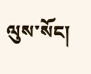ལུས་སོང།